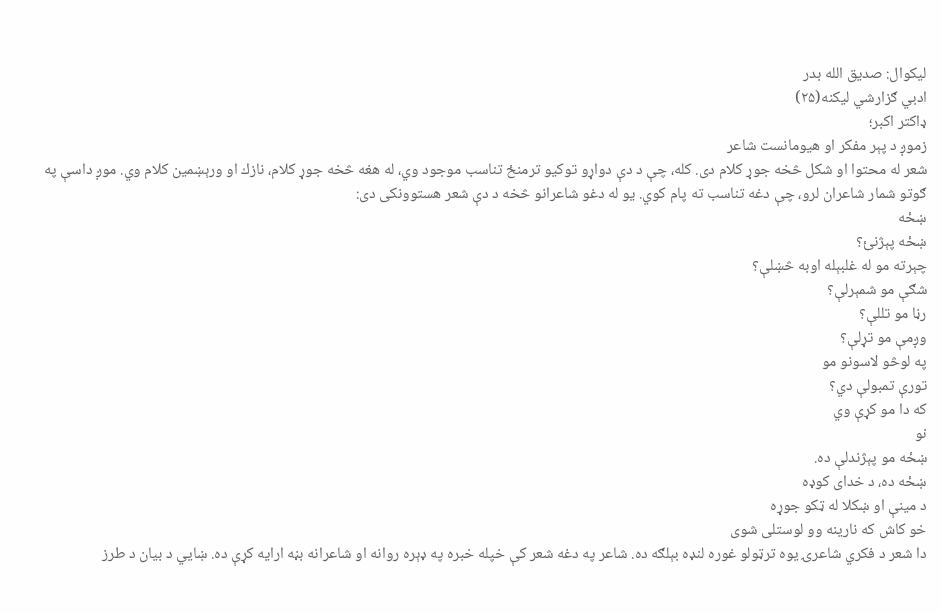لیکوال: صدیق الله بدر
ادبي ګزارشي ليكنه(۲۵)
ډاكتر اكبر؛
زموږ د پېر مفكر او هيومانست شاعر
شعر له محتوا او شكل څخه جوړ كلام دى. كله، چې د دې دواړو توكيو ترمنځ تناسب موجود وي، له هغه څخه جوړ كلام، نازك او ورېښمين كلام وي. موږ داسې په ګوتو شمار شاعران لرو، چې دغه تناسب ته پام كوي. يو له دغو شاعرانو څخه د دې شعر هستوونكى دى:
ښځه
ښځه پېژنئ؟
چېرته مو له غلبېله اوبه څښلې؟
شګې مو شمېرلې؟
رڼا مو تللې؟
وږمې مو تړلې؟
په لوڅو لاسونو مو
تورې تمبولې دي؟
كه دا مو كړې وي
نو
ښځه مو پېژندلې ده.
ښځه ده، د خداى كوډه
د مينې او ښكلا له ټكو جوړه
خو كاش كه نارينه وو لوستلى شوى
دا شعر د فكري شاعرۍ يوه ترټولو غوره لنډه بېلګه ده. شاعر په دغه شعر كې خپله خبره په ډېره روانه او شاعرانه بڼه ارايه كړې ده. ښايي د بيان د طرز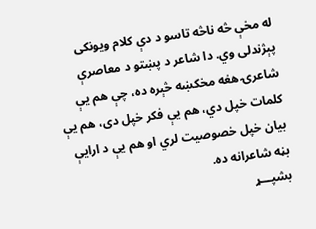له مخې څه ناڅه تاسو د دې كلام ويونكى پېژندلى وي. دا شاعر د پښتو د معاصرې شاعرۍ هغه مخكښه څېره ده، چې هم يې كلمات خپل دي، هم يې فكر خپل دى، هم يې بيان خپل خصوصيت لري او هم يې د ارايې بڼه شاعرانه ده.
بشپـــړ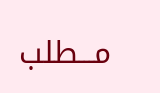مـــطلب